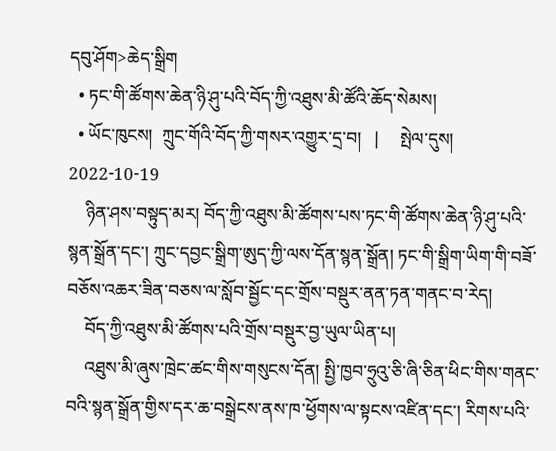དབུ་ཤོག>ཆེད་སྒྲིག
  • ཏང་གི་ཚོགས་ཆེན་ཉི་ཤུ་པའི་བོད་ཀྱི་འཐུས་མི་ཚོའི་ཆོད་སེམས།
  • ཡོང་ཁུངས།  ཀྲུང་གོའི་བོད་ཀྱི་གསར་འགྱུར་དྲ་བ།   |     སྤེལ་དུས།  2022-10-19
    ཉིན་ཤས་བསྟུད་མར། བོད་ཀྱི་འཐུས་མི་ཚོགས་པས་ཏང་གི་ཚོགས་ཆེན་ཉི་ཤུ་པའི་སྙན་སྒྲོན་དང་། ཀྲུང་དབྱང་སྒྲིག་ཨུད་ཀྱི་ལས་དོན་སྙན་སྒྲོན། ཏང་གི་སྒྲིག་ཡིག་གི་བཟོ་བཅོས་འཆར་ཟིན་བཅས་ལ་སློབ་སྦྱོང་དང་གྲོས་བསྡུར་ནན་ཏན་གནང་བ་རེད།
    བོད་ཀྱི་འཐུས་མི་ཚོགས་པའི་གྲོས་བསྡུར་བྱ་ཡུལ་ཡིན་པ།
    འཐུས་མི་ཞུས་ཁྲེང་ཚང་གིས་གསུངས་དོན། སྤྱི་ཁྱབ་ཧྲུའུ་ཅི་ཞི་ཅིན་ཕིང་གིས་གནང་བའི་སྙན་སྒྲོན་གྱིས་དར་ཆ་བསྒྲེངས་ནས་ཁ་ཕྱོགས་ལ་སྟངས་འཛིན་དང་། རིགས་པའི་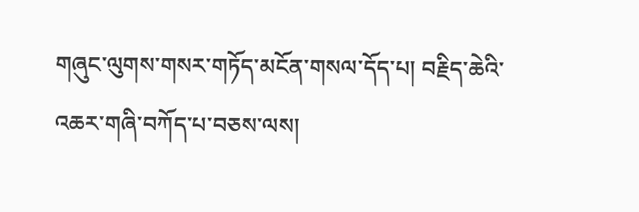གཞུང་ལུགས་གསར་གཏོད་མངོན་གསལ་དོད་པ། བརྗིད་ཆེའི་འཆར་གཞི་བཀོད་པ་བཅས་ལས།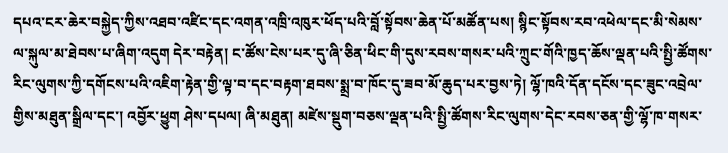དཔའ་ངར་ཆེར་བསྐྱེད་ཀྱིས་འཐབ་འཛིང་དང་འགན་འཁྲི་འཁུར་ཕོད་པའི་བློ་སྟོབས་ཆེན་པོ་མཚོན་པས། སྙིང་སྟོབས་རབ་འཕེལ་དང་མི་སེམས་ལ་སྐུལ་མ་ཐེབས་པ་ཞིག་འདུག དེར་བརྟེན། ང་ཚོས་ངེས་པར་དུ་ཞི་ཅིན་ཕིང་གི་དུས་རབས་གསར་པའི་ཀྲུང་གོའི་ཁྱད་ཆོས་ལྡན་པའི་སྤྱི་ཚོགས་རིང་ལུགས་ཀྱི་དགོངས་པའི་འཇིག་རྟེན་གྱི་ལྟ་བ་དང་བརྟག་ཐབས་སྨྲ་བ་ཁོང་དུ་ཟབ་མོ་ཆུད་པར་བྱས་ཏེ། ལྷོ་ཁའི་དོན་དངོས་དང་ཟུང་འབྲེལ་གྱིས་མཐུན་སྒྲིལ་དང་། འབྱོར་ཕྱུག ཤེས་དཔལ། ཞི་མཐུན། མཛེས་སྡུག་བཅས་ལྡན་པའི་སྤྱི་ཚོགས་རིང་ལུགས་དེང་རབས་ཅན་གྱི་ལྷོ་ཁ་གསར་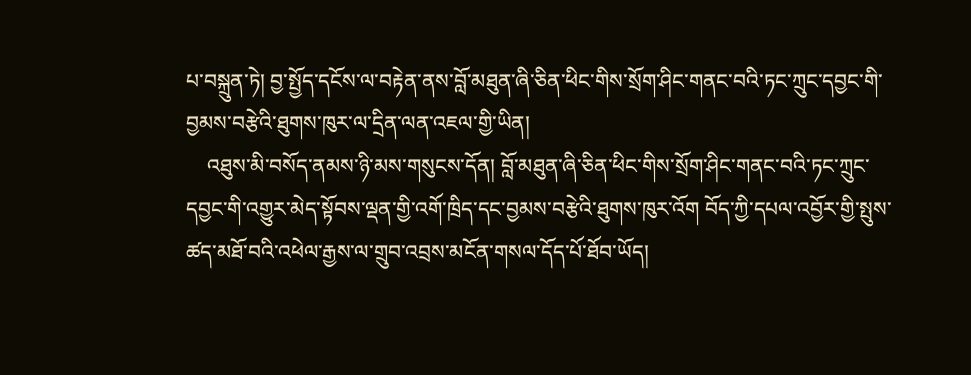པ་བསྐྲུན་ཏེ། བྱ་སྤྱོད་དངོས་ལ་བརྟེན་ནས་བློ་མཐུན་ཞི་ཅིན་ཕིང་གིས་སྲོག་ཤིང་གནང་བའི་ཏང་ཀྲུང་དབྱང་གི་བྱམས་བརྩེའི་ཐུགས་ཁུར་ལ་དྲིན་ལན་འཇལ་གྱི་ཡིན།
    འཐུས་མི་བསོད་ནམས་ཉི་མས་གསུངས་དོན། བློ་མཐུན་ཞི་ཅིན་ཕིང་གིས་སྲོག་ཤིང་གནང་བའི་ཏང་ཀྲུང་དབྱང་གི་འགྱུར་མེད་སྟོབས་ལྡན་གྱི་འགོ་ཁྲིད་དང་བྱམས་བརྩེའི་ཐུགས་ཁུར་འོག བོད་ཀྱི་དཔལ་འབྱོར་གྱི་སྤུས་ཚད་མཐོ་བའི་འཕེལ་རྒྱས་ལ་གྲུབ་འབྲས་མངོན་གསལ་དོད་པོ་ཐོབ་ཡོད།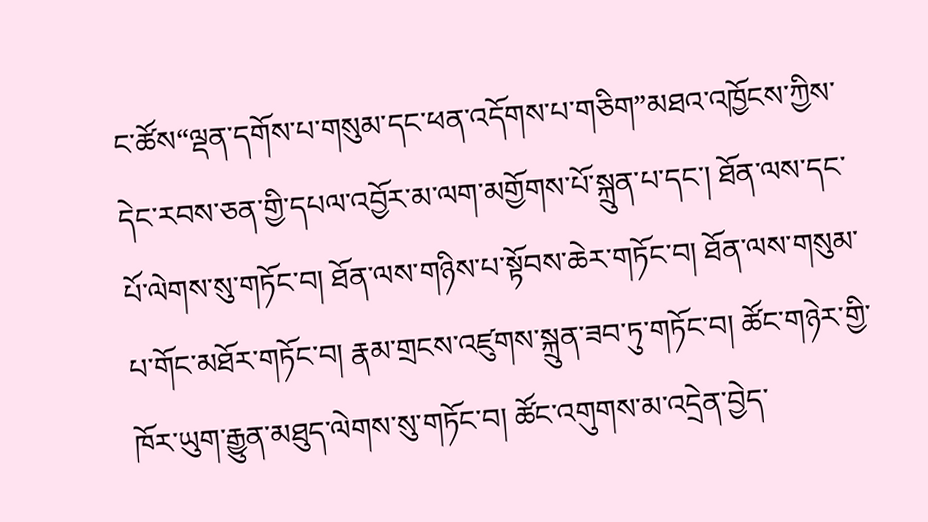ང་ཚོས“ལྡན་དགོས་པ་གསུམ་དང་ཕན་འདོགས་པ་གཅིག”མཐའ་འཁྱོངས་ཀྱིས་དེང་རབས་ཅན་གྱི་དཔལ་འབྱོར་མ་ལག་མགྱོགས་པོ་སྐྲུན་པ་དང་། ཐོན་ལས་དང་པོ་ལེགས་སུ་གཏོང་བ། ཐོན་ལས་གཉིས་པ་སྟོབས་ཆེར་གཏོང་བ། ཐོན་ལས་གསུམ་པ་གོང་མཐོར་གཏོང་བ། རྣམ་གྲངས་འཛུགས་སྐྲུན་ཟབ་ཏུ་གཏོང་བ། ཚོང་གཉེར་གྱི་ཁོར་ཡུག་རྒྱུན་མཐུད་ལེགས་སུ་གཏོང་བ། ཚོང་འགུགས་མ་འདྲེན་བྱེད་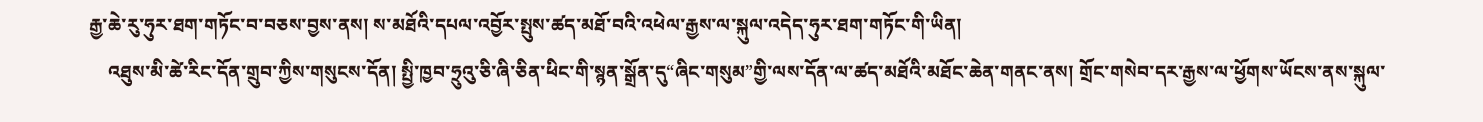རྒྱ་ཆེ་རུ་ཧུར་ཐག་གཏོང་བ་བཅས་བྱས་ནས། ས་མཐོའི་དཔལ་འབྱོར་སྤུས་ཚད་མཐོ་བའི་འཕེལ་རྒྱས་ལ་སྐུལ་འདེད་ཧུར་ཐག་གཏོང་གི་ཡིན།
    འཐུས་མི་ཚེ་རིང་དོན་གྲུབ་ཀྱིས་གསུངས་དོན། སྤྱི་ཁྱབ་ཧྲུའུ་ཅི་ཞི་ཅིན་ཕིང་གི་སྙན་སྒྲོན་དུ“ཞིང་གསུམ”གྱི་ལས་དོན་ལ་ཚད་མཐོའི་མཐོང་ཆེན་གནང་ནས། གྲོང་གསེབ་དར་རྒྱས་ལ་ཕྱོགས་ཡོངས་ནས་སྐུལ་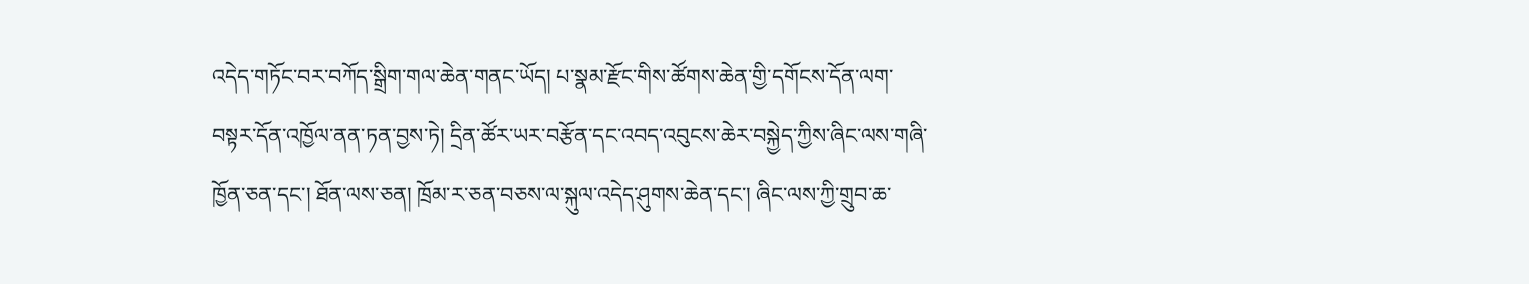འདེད་གཏོང་བར་བཀོད་སྒྲིག་གལ་ཆེན་གནང་ཡོད། པ་སྣམ་རྫོང་གིས་ཚོགས་ཆེན་གྱི་དགོངས་དོན་ལག་བསྟར་དོན་འཁྱོལ་ནན་ཏན་བྱས་ཏེ། དྲིན་ཚོར་ཡར་བརྩོན་དང་འབད་འབུངས་ཆེར་བསྐྱེད་ཀྱིས་ཞིང་ལས་གཞི་ཁྱོན་ཅན་དང་། ཐོན་ལས་ཅན། ཁྲོམ་ར་ཅན་བཅས་ལ་སྐུལ་འདེད་ཤུགས་ཆེན་དང་། ཞིང་ལས་ཀྱི་གྲུབ་ཆ་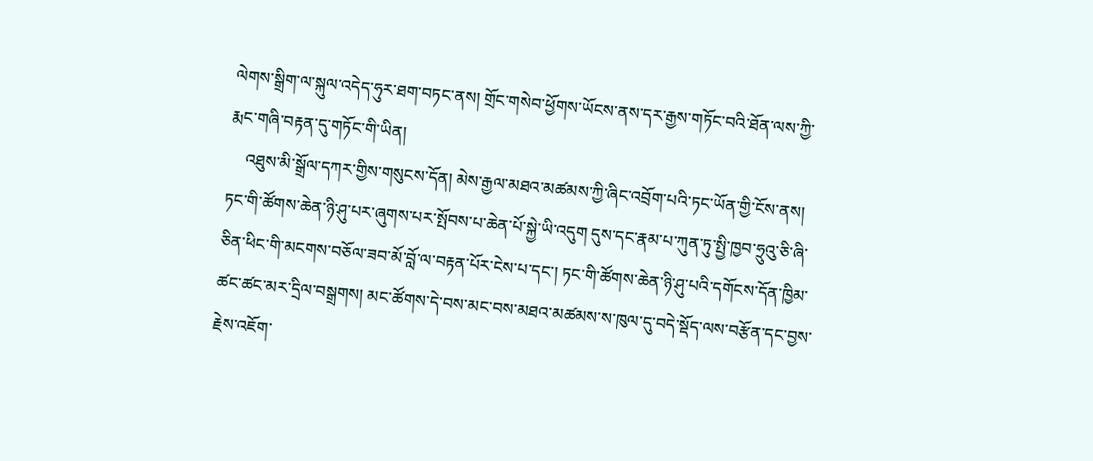ལེགས་སྒྲིག་ལ་སྐུལ་འདེད་ཧུར་ཐག་བཏང་ནས། གྲོང་གསེབ་ཕྱོགས་ཡོངས་ནས་དར་རྒྱས་གཏོང་བའི་ཐོན་ལས་ཀྱི་རྨང་གཞི་བརྟན་དུ་གཏོང་གི་ཡིན།
    འཐུས་མི་སྒྲོལ་དཀར་གྱིས་གསུངས་དོན། མེས་རྒྱལ་མཐའ་མཚམས་ཀྱི་ཞིང་འབྲོག་པའི་ཏང་ཡོན་གྱི་ངོས་ནས། ཏང་གི་ཚོགས་ཆེན་ཉི་ཤུ་པར་ཞུགས་པར་སྤོབས་པ་ཆེན་པོ་སྐྱེ་ཡི་འདུག དུས་དང་རྣམ་པ་ཀུན་ཏུ་སྤྱི་ཁྱབ་ཧྲུའུ་ཅི་ཞི་ཅིན་ཕིང་གི་མངགས་བཅོལ་ཟབ་མོ་བློ་ལ་བརྟན་པོར་ངེས་པ་དང་། ཏང་གི་ཚོགས་ཆེན་ཉི་ཤུ་པའི་དགོངས་དོན་ཁྱིམ་ཚང་ཚང་མར་དྲིལ་བསྒྲགས། མང་ཚོགས་དེ་བས་མང་བས་མཐའ་མཚམས་ས་ཁུལ་དུ་བདེ་སྡོད་ལས་བརྩོན་དང་བྱས་རྗེས་འཇོག་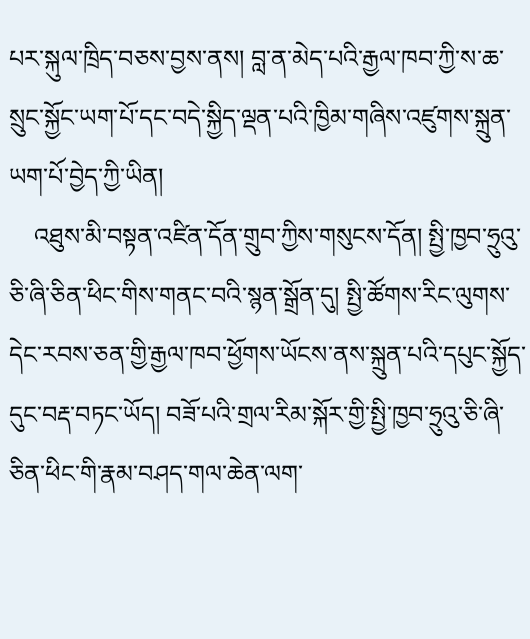པར་སྐུལ་ཁྲིད་བཅས་བྱས་ནས། བླ་ན་མེད་པའི་རྒྱལ་ཁབ་ཀྱི་ས་ཆ་སྲུང་སྐྱོང་ཡག་པོ་དང་བདེ་སྐྱིད་ལྡན་པའི་ཁྱིམ་གཞིས་འཛུགས་སྐྲུན་ཡག་པོ་བྱེད་ཀྱི་ཡིན།
    འཐུས་མི་བསྟན་འཛིན་དོན་གྲུབ་ཀྱིས་གསུངས་དོན། སྤྱི་ཁྱབ་ཧྲུའུ་ཅི་ཞི་ཅིན་ཕིང་གིས་གནང་བའི་སྙན་སྒྲོན་དུ། སྤྱི་ཚོགས་རིང་ལུགས་དེང་རབས་ཅན་གྱི་རྒྱལ་ཁབ་ཕྱོགས་ཡོངས་ནས་སྐྲུན་པའི་དཔུང་སྐྱོད་དུང་བརྡ་བཏང་ཡོད། བཟོ་པའི་གྲལ་རིམ་སྐོར་གྱི་སྤྱི་ཁྱབ་ཧྲུའུ་ཅི་ཞི་ཅིན་ཕིང་གི་རྣམ་བཤད་གལ་ཆེན་ལག་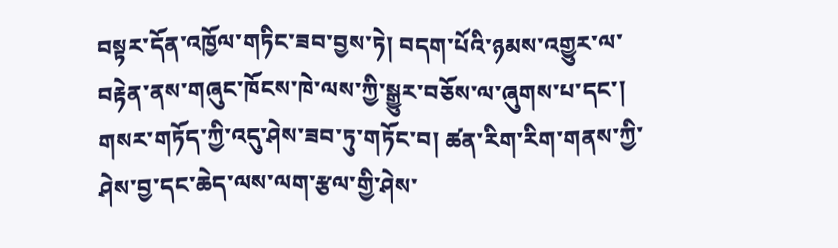བསྟར་དོན་འཁྱོལ་གཏིང་ཟབ་བྱས་ཏེ། བདག་པོའི་ཉམས་འགྱུར་ལ་བརྟེན་ནས་གཞུང་ཁོངས་ཁེ་ལས་ཀྱི་སྒྱུར་བཅོས་ལ་ཞུགས་པ་དང་། གསར་གཏོད་ཀྱི་འདུ་ཤེས་ཟབ་ཏུ་གཏོང་བ། ཚན་རིག་རིག་གནས་ཀྱི་ཤེས་བྱ་དང་ཆེད་ལས་ལག་རྩལ་གྱི་ཤེས་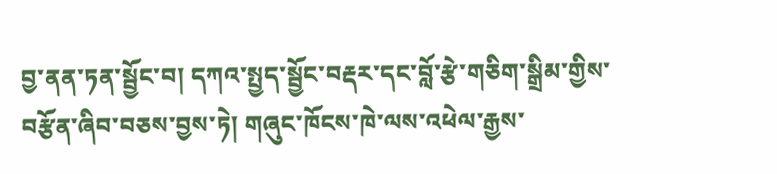བྱ་ནན་ཏན་སྦྱོང་བ། དཀའ་སྤྱད་སྦྱོང་བརྡར་དང་བློ་རྩེ་གཅིག་སྒྲིམ་གྱིས་བརྩོན་ཞིབ་བཅས་བྱས་ཏེ། གཞུང་ཁོངས་ཁེ་ལས་འཕེལ་རྒྱས་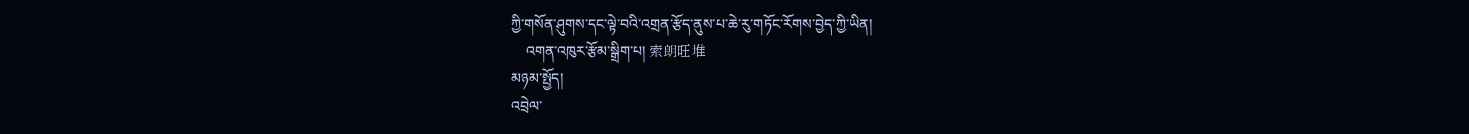ཀྱི་གསོན་ཤུགས་དང་ལྟེ་བའི་འགྲན་རྩོད་ནུས་པ་ཆེ་རུ་གཏོང་རོགས་བྱེད་ཀྱི་ཡིན།
    འགན་འཁུར་རྩོམ་སྒྲིག་པ། 索朗旺堆
མཉམ་སྤྱོད།
འབྲེལ་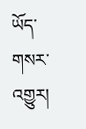ཡོད་གསར་འགྱུར།